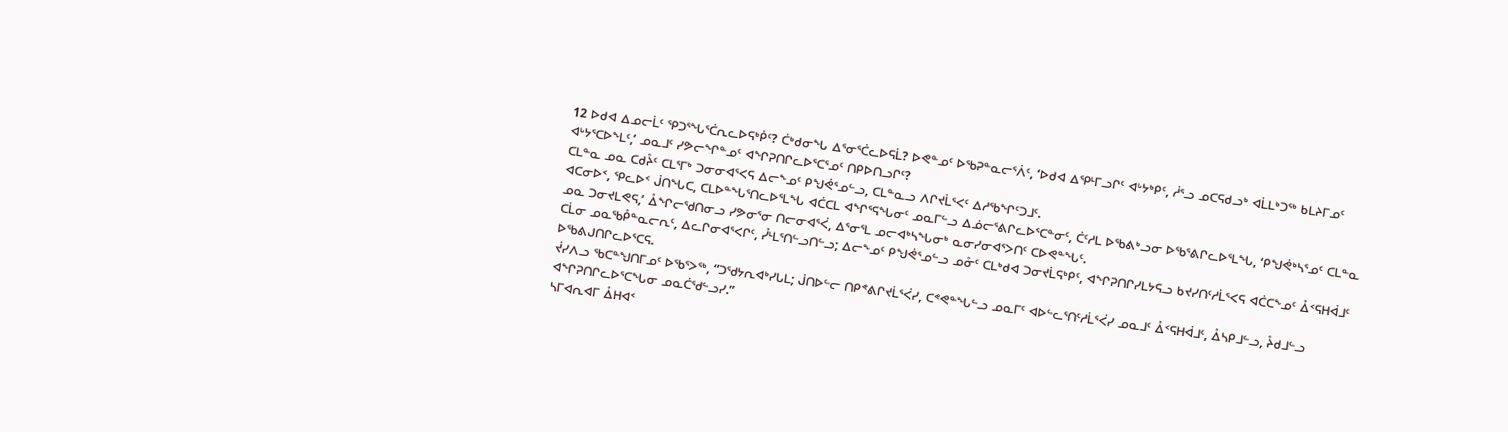12 ᐅᑯᐊ ᐃᓄᓕᒫᑦ ᕿᑐᕐᖓᕐᑖᕆᓚᐅᕋᒃᑮᑦ? ᑖᒃᑯᓂᖓ ᐃᕐᓂᕐᑖᓚᐅᕋᒫ? ᐅᕙᓐᓄᑦ ᐅᖃᕈᓐᓇᓕᕐᐲᑦ, ‘ᐅᑯᐊ ᐃᕿᒻᒥᓗᒋᑦ ᐊᒡᔭᒃᑭᑦ, ᓲᕐᓗ ᓄᑕᕋᑯᓗᒃ ᐊᒫᒪᒃᑐᖅ ᑲᒪᔨᒥᓄᑦ ᐊᒡᔭᕐᑕᐅᖕᒪᑦ,’ ᓄᓇᒧᑦ ᓯᕗᓕᖏᓐᓄᑦ ᐊᖏᕈᑎᒋᓚᐅᕐᑕᕐᓄᑦ ᑎᑭᐅᑎᓗᒋᑦ?
ᑕᒪᓐᓇ ᓄᓇ ᑕᑯᔧᑦ ᑕᒪᕐᒥᒃ ᑐᓂᓂᐊᕐᐸᕋ ᐃᓕᖕᓄᑦ ᑭᖑᕚᕐᓄᓪᓗ, ᑕᒪᓐᓇᓗ ᐱᒋᔪᒫᕐᐸᑦ ᐃᓱᖃᖏᑦᑐᒧᑦ.
ᐊᑕᓂᐅᑉ, ᕿᓚᐅᑉ ᒎᑎᖓᑕ, ᑕᒪᐅᓐᖓᕐᑎᓚᐅᕐᒪᖓ ᐊᑖᑕᒪ ᐊᖏᕐᕋᖓᓂᑦ ᓄᓇᒥᓪᓗ ᐃᓅᓕᕐᕕᒋᓚᐅᕐᑕᓐᓂᑦ, ᑖᑦᓱᒪ ᐅᖃᕕᒃᓗᓂ ᐅᖃᕐᕕᒋᓚᐅᕐᒪᖓ, ‘ᑭᖑᕚᒃᓴᕐᓄᑦ ᑕᒪᓐᓇ ᓄᓇ ᑐᓂᔪᒪᕙᕋ,’ ᐂᖏᓕᖁᑎᓂᓗ ᓯᕗᓂᕐᓂ ᑎᓕᓂᐊᕐᐹ, ᐃᕐᓂᕐᒪ ᓄᓕᐊᒃᓴᖓᓂᒃ ᓇᓂᓯᓂᐊᕐᐳᑎᑦ ᑕᐅᕙᓐᖓᑦ.
ᑕᒫᓂ ᓄᓇᖃᑬᓐᓇᓕᕆᑦ, ᐃᓚᒋᓂᐊᕐᐸᒋᑦ, ᓮᒻᒪᕐᑎᓪᓗᑎᓪᓗ; ᐃᓕᖕᓄᑦ ᑭᖑᕚᕐᓄᓪᓗ ᓄᓁᑦ ᑕᒪᒃᑯᐊ ᑐᓂᔪᒫᕋᒃᑭᑦ, ᐊᖏᕈᑎᒋᓯᒪᔭᕋᓗ ᑲᔪᓯᑎᑦᓱᒫᕐᐸᕋ ᐊᑖᑕᖕᓄᑦ ᐂᑉᕋᕼᐋᒧᑦ ᐅᖃᕕᒍᑎᒋᓚᐅᕐᑕᕋ.
ᔫᓯᐱᓗ ᖃᑕᓐᖑᑎᒥᓄᑦ ᐅᖃᕐᐳᖅ, “ᑐᖁᔭᕆᐊᒃᓯᒐᒪ; ᒎᑎᐅᓪᓕ ᑎᑭᕝᕕᒋᔪᒫᕐᐹᓯ, ᑕᕝᕙᓐᖓᓪᓗ ᓄᓇᒥᑦ ᐊᐅᓪᓚᕐᑎᑦᓱᒫᕐᐹᓯ ᓄᓇᒧᑦ ᐂᑉᕋᕼᐋᒧᑦ, ᐂᓴᑭᒧᓪᓗ, ᔧᑯᒧᓪᓗ ᐊᖏᕈᑎᒋᓚᐅᕐᑕᖓᓂ ᓄᓇᑖᖁᓪᓗᓯ.”
ᓴᒥᐊᕆᐊᒥ ᐂᕼᐊᑉ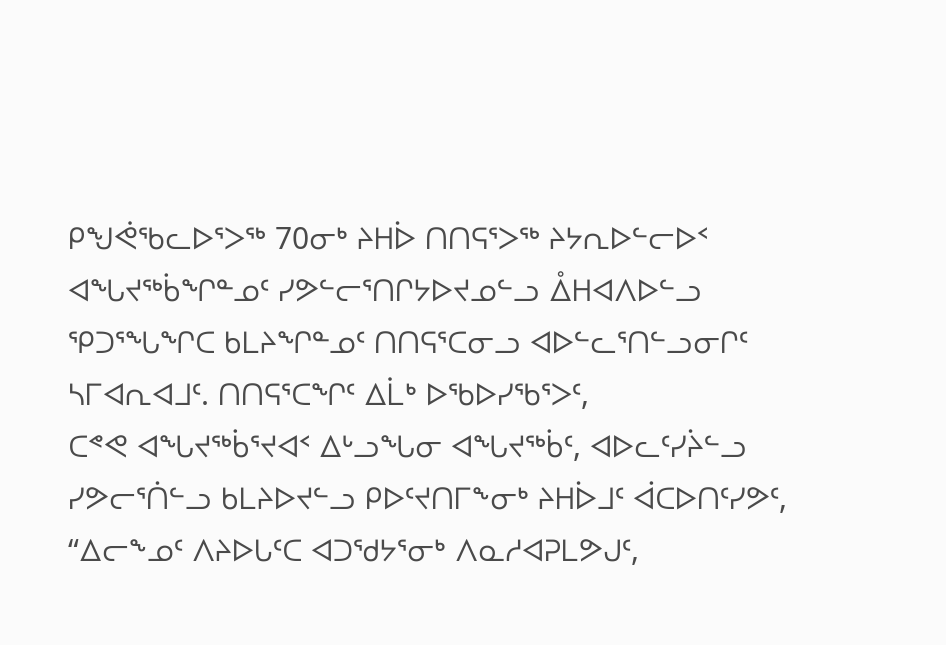ᑭᖑᕚᖃᓚᐅᕐᐳᖅ 70ᓂᒃ ᔨᕼᐆ ᑎᑎᕋᕐᐳᖅ ᔨᔭᕆᐅᓪᓕᐅᑉ ᐊᖓᔪᖅᑳᖏᓐᓄᑦ ᓯᕗᓪᓕᕐᑎᒋᔭᐅᔪᓄᓪᓗ ᐂᕼᐊᐱᐅᓪᓗ ᕿᑐᕐᖓᖏᑕ ᑲᒪᔨᖏᓐᓄᑦ ᑎᑎᕋᕐᑕᓂᓗ ᐊᐅᓪᓚᕐᑎᓪᓗᓂᒋᑦ ᓴᒥᐊᕆᐊᒧᑦ. ᑎᑎᕋᕐᑕᖏᑦ ᐃᒫᒃ ᐅᖃᐅᓯᖃᕐᐳᑦ,
ᑕᕝᕙ ᐊᖓᔪᖅᑳᕐᔪᐊᑉ ᐃᒡᓗᖓᓂ ᐊᖓᔪᖅᑳᑦ, ᐊᐅᓚᑦᓯᔩᓪᓗ ᓯᕗᓕᕐᑏᓪᓗ ᑲᒪᔨᐅᔪᓪᓗ ᑭᐅᑦᔪᑎᒥᖕᓂᒃ ᔨᕼᐆᒧᑦ ᐋᑕᐅᑎᑦᓯᕗᑦ, “ᐃᓕᖕᓄᑦ ᐱᔨᐅᒐᑦᑕ ᐊᑐᖁᔭᕐᓂᒃ ᐱᓇᓱᐊᕈᒪᕗᒍᑦ,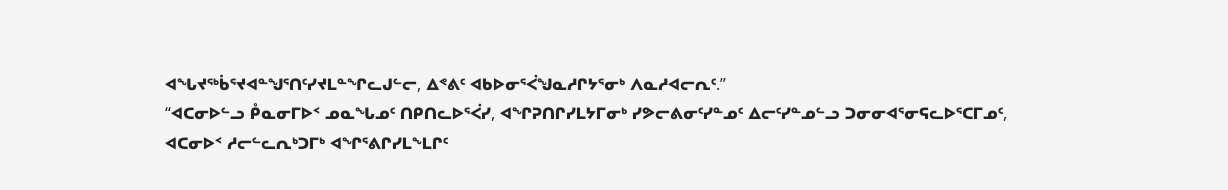ᐊᖓᔪᖅᑳᕐᔪᐊᓐᖑᕐᑎᑦᓯᔪᒪᓐᖏᓚᒍᓪᓕ, ᐃᕝᕕᑦ ᐊᑲᐅᓂᕐᐹᖑᓇᓱᒋᔭᕐᓂᒃ ᐱᓇᓱᐊᓕᕆᑦ.”
“ᐊᑕᓂᐅᓪᓗ ᑬᓇᓂᒥᐅᑉ ᓄᓇᖓᓄᑦ ᑎᑭᑎᓚᐅᕐᐹᓯ, ᐊᖏᕈᑎᒋᓯᒪᔭᒥᓂᒃ ᓯᕗᓕᕕᓂᑦᓯᓐᓄᑦ ᐃᓕᑦᓯᓐᓄᓪᓗ ᑐᓂᓂᐊᕐᓂᕋᓚᐅᕐᑕᒥᓄᑦ,
ᐊᑕᓂᐅᑉ ᓱᓕᓪᓚᕆᒃᑐᒥᒃ ᐊᖏᕐᕕᒋᓯᒪᖕᒪᒋᑦ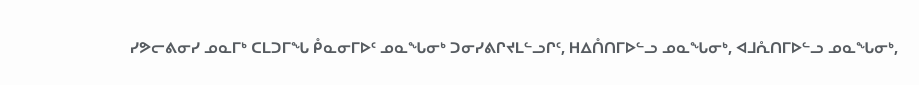ᓯᕗᓕᕕᓂᓯ ᓄᓇᒥᒃ ᑕᒪᑐᒥᖓ ᑬᓇᓂᒥᐅᑦ ᓄᓇᖓᓂᒃ ᑐᓂᓯᕕᒋᔪᒪᓪᓗᒋᑦ, ᕼᐃᑍᑎᒥᐅᓪᓗ ᓄᓇᖓᓂᒃ, ᐊᒧᕅᑎᒥᐅᓪᓗ ᓄᓇᖓᓂᒃ,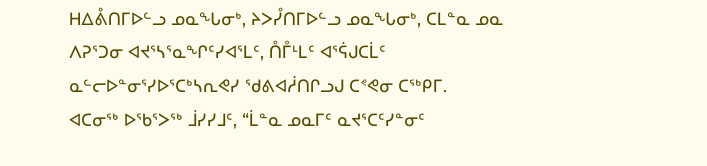ᕼᐃᕔᑎᒥᐅᓪᓗ ᓄᓇᖓᓂᒃ, ᔨᐳᓮᑎᒥᐅᓪᓗ ᓄᓇᖓᓂᒃ, ᑕᒪᓐᓇ ᓄᓇ ᐱᕈᕐᑐᓂ ᐊᔪᕐᓴᕐᓇᖏᑦᓯᐊᕐᒪᑦ, ᑍᒤᒻᒪᑦ ᐊᕐᕌᒍᑕᒫᑦ ᓇᓪᓕᐅᓐᓂᕐᓯᐅᕐᑕᒃᓴᕆᕙᓯ ᖁᕕᐊᓲᑎᒋᓗᒍ ᑕᕝᕙᓂ ᑕᖅᑭᒥ.
ᐊᑕᓂᖅ ᐅᖃᕐᐳᖅ ᒨᓯᓯᒧᑦ, “ᒫᓐᓇ ᓄᓇᒥᑦ ᓇᔪᕐᑕᑦᓯᓐᓂᑦ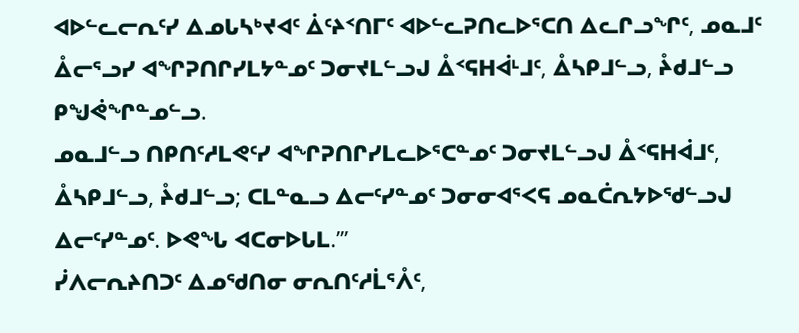ᐊᐅᓪᓚᓕᕆᑦᓯ ᐃᓄᒐᓴᒃᔪᐊᑦ ᐄᑦᔨᑉᑎᒥᑦ ᐊᐅᓪᓚᕈᑎᓚᐅᕐᑕᑎ ᐃᓚᒋᓗᖏᑦ, ᓄᓇᒧᑦ ᐂᓕᕐᓗᓯ ᐊᖏᕈᑎᒋᓯᒪᔭᓐᓄᑦ ᑐᓂᔪᒪᓪᓗᒍ ᐂᑉᕋᕼᐋᒻᒧᑦ, ᐂᓴᑭᒧᓪᓗ, ᔧᑯᒧᓪᓗ ᑭᖑᕚᖏᓐᓄᓪᓗ.
ᓄᓇᒧᓪᓗ ᑎᑭᑎᑦᓱᒪᕙᑦᓯ ᐊᖏᕈᑎᒋᓯᒪᓚᐅᕐᑕᓐᓄᑦ ᑐᓂᔪᒪᓪᓗᒍ ᐂᑉᕋᕼᐋᒧᑦ, ᐂᓴᑭᒧᓪᓗ, ᔧᑯᒧᓪᓗ; ᑕᒪᓐᓇᓗ ᐃᓕᑦᓯᓐᓄᑦ ᑐᓂᓂᐊᕐᐸᕋ ᓄᓇᑖᕆᔭᐅᖁᓪᓗᒍ ᐃᓕᑦᓯᓐᓄᑦ. ᐅᕙᖓ ᐊᑕᓂᐅᒐᒪ.’”
ᓰᐱᓕᕆᔨᑎᑐᑦ ᐃᓄᖁᑎᓂ ᓂᕆᑎᑦᓱᒫᕐᐰᑦ,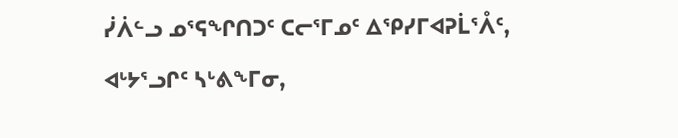ᓰᐲᓪᓗ ᓄᕐᕋᖏᑎᑐᑦ ᑕᓕᕐᒥᓄᑦ ᐃᕿᓯᒥᐊᕈᒫᕐᐰᑦ, ᐊᒡᔭᕐᓗᒋᑦ ᓴᒡᕕᖕᒥᓂ,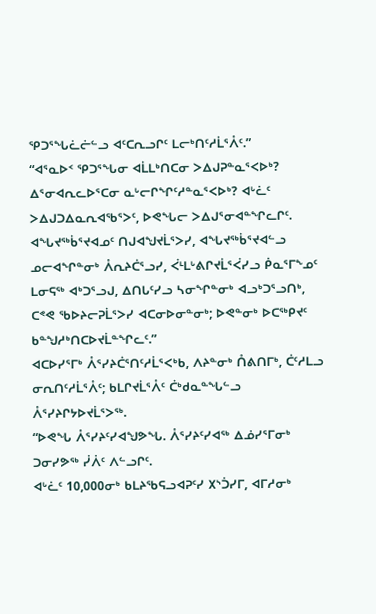ᕿᑐᕐᖓᓛᓖᓪᓗ ᐊᑦᑕᕆᓗᒋᑦ ᒪᓕᒃᑎᑦᓱᒫᕐᐰᑦ.”
“ᐊᕐᓇᐅᑉ ᕿᑐᕐᖓᓂ ᐊᒫᒪᒃᑎᑕᓂ ᐳᐃᒍᕈᓐᓇᕐᐸᐅᒃ? ᐃᕐᓂᐊᕆᓚᐅᕐᑕᓂ ᓇᒡᓕᒋᖏᑦᓱᓐᓇᕐᐸᐅᒃ? ᐊᒡᓛᑦ ᐳᐃᒍᑐᐃᓇᕆᐊᖃᕐᐳᑦ, ᐅᕙᖓᓕ ᐳᐃᒍᕐᓂᐊᓐᖏᓚᒋᑦ.
ᐊᖓᔪᖅᑳᕐᔪᐊᓄᑦ ᑎᒍᐊᖑᔪᒫᕐᐳᓯ, ᐊᖓᔪᖅᑳᕐᔪᐊᓪᓗ ᓄᓕᐊᖏᓐᓂᒃ ᐰᕆᔨᑖᕐᓗᓯ, ᐹᒻᒪᒡᕕᒋᔪᒫᕐᐹᓯᓗ ᑮᓇᕐᒥᖕᓄᑦ ᒪᓂᕋᖅ ᐊᒃᑐᕐᓗᒍ, ᐃᑎᒐᑦᓯᓗ ᓴᓂᖏᓐᓂᒃ ᐊᓗᒃᑐᕐᓗᑎᒃ, ᑕᕝᕙ ᖃᐅᔨᓕᕈᒫᕐᐳᓯ ᐊᑕᓂᐅᓂᓐᓂᒃ; ᐅᕙᓐᓂᒃ ᐅᑕᖅᑭᔪᑦ ᑲᓐᖑᓱᒃᑎᑕᐅᔪᒫᓐᖏᓚᑦ.”
ᐊᑕᐅᓯᕐᒥᒃ ᐰᕐᓯᔨᑖᕐᑎᑦᓱᒫᕐᐸᒃᑲ, ᐱᔨᓐᓂᒃ ᑍᕕᑎᒥᒃ, ᑖᑦᓱᒪᓗ ᓂᕆᑎᑦᓱᒫᕐᐰᑦ; ᑲᒪᒋᔪᒫᕐᐰᑦ ᑖᒃᑯᓇᓐᖓᓪᓗ ᐰᕐᓯᔨᒋᔭᐅᔪᒫᕐᐳᖅ.
“ᐅᕙᖓ ᐰᕐᓯᔨᑦᓯᐊᖑᕗᖓ. ᐰᕐᓯᔨᑦᓯᐊᖅ ᐃᓅᓯᕐᒥᓂᒃ ᑐᓂᓯᕗᖅ ᓰᐲᑦ ᐱᓪᓗᒋᑦ.
ᐊᒡᓛᑦ 10,000ᓂᒃ ᑲᒪᔨᖃᕋᓗᐊᕈᑦᓯ ᙭ᔅᑑᓯᒥ, ᐊᒥᓱᓂᒃ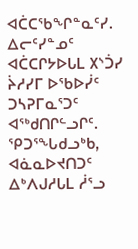ᐊᑖᑕᖃᖏᓐᓇᑦᓯ. ᐃᓕᑦᓯᓐᓄᑦ ᐊᑖᑕᒋᔭᐅᒐᒪ ᙭ᔅᑑᓯ ᔩᓱᓯᒥ ᐅᖃᐅᓰᑦ ᑐᓴᕈᒥᓇᕐᑐᑦ ᐊᖅᑯᑎᒋᓪᓗᒋᑦ.
ᕿᑐᕐᖓᑯᓗᒃᑲ, ᐊᓈᓇᐅᔪᑎᑐᑦ ᐃᒃᐱᒍᓱᒐᒪ ᓲᕐᓗ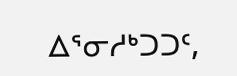ᐃᕐᓂᓱᒃᑐᑐᑦ,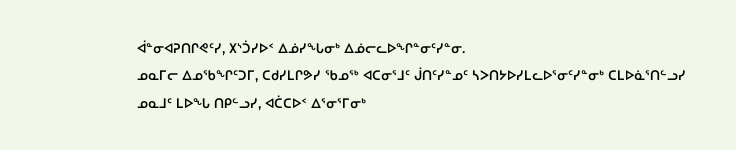ᐋᓐᓂᐊᕈᑎᒋᕙᑦᓯ, ᙭ᔅᑑᓯᐅᑉ ᐃᓅᓯᖓᓂᒃ ᐃᓅᓕᓚᐅᖏᓐᓂᑦᓯᓐᓂ.
ᓄᓇᒥᓕ ᐃᓄᖃᖏᑦᑐᒥ, ᑕᑯᓯᒪᒋᕗᓯ ᖃᓄᖅ ᐊᑕᓂᕐᒧᑦ ᒎᑎᑦᓯᓐᓄᑦ ᓴᐳᑎᔭᐅᓯᒪᓚᐅᕐᓂᑦᓯᓐᓂᒃ ᑕᒪᐅᓈᕐᑎᓪᓗᓯ ᓄᓇᒧᑦ ᒪᐅᖓ ᑎᑭᓪᓗᓯ, ᐊᑖᑕᐅᑉ ᐃᕐᓂᕐᒥᓂᒃ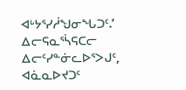ᐊᒡᔭᕐᓯᓲᖑᓂᖓᑐᑦ.’
ᐃᓕᕋᓇᕐᓵᕋᑕᓕ ᐃᓕᑦᓯᓐᓃᓚᐅᕐᐳᒍᑦ, ᐊᓈᓇᐅᔪᑐᑦ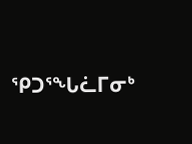ᕿᑐᕐᖓᓛᒥᓂᒃ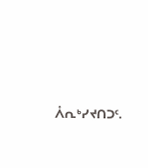ᐰᕆᒃᓯᔪᑎᑐᑦ.